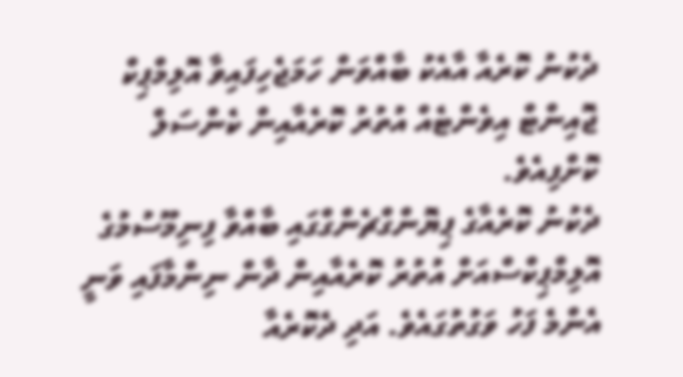ދެކުނު ކޮރެއާ އާއެކު ބާއްވަން ހަމަޖެހިފައިވާ އޮލިމްޕިކް ޖޮއިންޓް އިވެންޓެއް އުތުރު ކޮރެއާއިން ކެންސަލް ކޮށްފިއެވެ.
ދެކުނު ކޮރެއާގެ ޕިޔޮންގްޗެންގްގައި ބާއްވާ ފިނިމޫސުމުގެ އޮލިމްޕިކްސްއަށް އުތުރު ކޮރެއާއިން ދާން ނިންމާފައި ވަނީ އެންމެ ފަހު ވަގުތުގައެވެ. އަދި ދެކޮރެއާ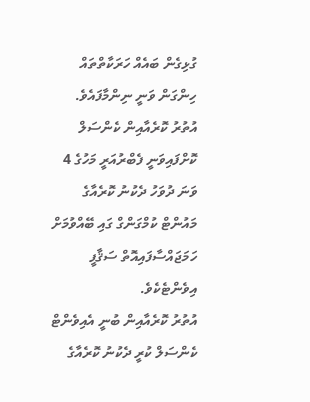ގުޅިގެން ބައެއް ހަރަކާތްތައް ހިންގަން ވަނީ ނިންމާފައެވެ. އުތުރު ކޮރެއާއިން ކެންސަލް ކޮށްފައިވަނީ ފެބްރުއަރީ މަހުގެ 4 ވަނަ ދުވަހު ދެކުނު ކޮރެއާގެ މައުންޓް ކުމްގަންގް ގައި ބޭއްވުމަށް ހަމަޖައްސާފައިއޮތް ސަޤާފީ އިވެންޓެކެވެ.
އުތުރު ކޮރެއާއިން ބުނީ އެއިވެންޓް ކެންސަލް ކުރީ ދެކުނު ކޮރެއާގެ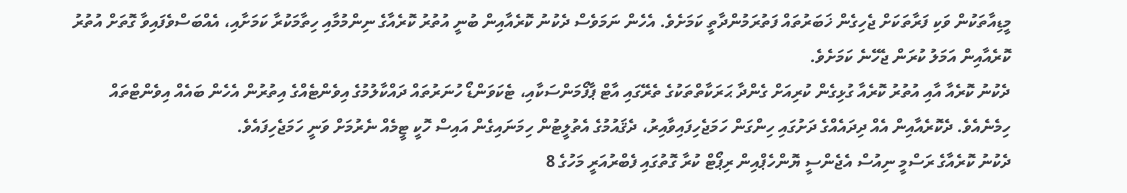މީޑިއާތަކުން ވަކި ފަރާތަކަށް ޖެހިގެން ޚަބަރުތައް ފަތުރަމުންދާތީ ކަމަށެވެ. އެހެން ނަމަވެސް ދެކުނު ކޮރެއާއިން ބުނީ އުތުރު ކޮރެއާގެ ނިންމުމާއި ހިތާމަކުރާ ކަމަށާއި، އެއްބަސްވެފައިވާ ގޮތަށް އުތުރު ކޮރެއާއިން އަމަލު ކުރަން ޖެހޭނެ ކަމަށެވެ.
ދެކުނު ކޮރެއާ އާއި އުތުރު ކޮރެއާ ގުޅިގެން ކުރިއަށް ގެންދާ ޙަރަކާތްތަކުގެ ތެރޭގައި އާޓް ޕާފޯމަންސަކާއި، ޓެކަވަންޑޯ ހުނަރުތައް ދައްކާލުމުގެ އިވެންޓެއްގެ އިތުރުން އެހެން ބައެއް އިވެންޓްތައް ހިމެނެއެވެ. ދެކޮރެއާއިން އެއް ދިދައެއްގެ ދަށުގައި ހިންގަން ހަމަޖެހިފައިވާއިރު، ދެޤައުމުގެ އެތުލީޓުން ހިމަނައިގެން އައިސް ހޮކީ ޓީމެއް ނެރުމަށް ވަނީ ހަމަޖެހިފައެވެ.
ދެކުނު ކޮރެއާގެ ރަސްމީ ނިއުސް އެޖެންސީ ޔޮންހެޕްއިން ރިޕޯޓް ކުރާ ގޮތުގައި ފެބްރުއަރީ މަހުގެ 8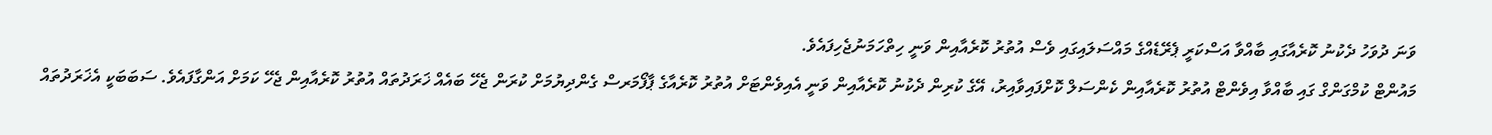ވަނަ ދުވަހު ދެކުނު ކޮރެއާގައި ބާއްވާ އަސްކަރީ ޕެރޭޑެއްގެ މައްސަލައިގައި ވެސް އުތުރު ކޮރެއާއިން ވަނީ ހިތްހަމަނުޖެހިފައެވެ.
މައުންޓް ކުމްގަންގް ގައި ބާއްވާ އިވެންޓް އުތުރު ކޮރެއާއިން ކެންސަލް ކޮށްފައިވާއިރު، އޭގެ ކުރިން ދެކުނު ކޮރެއާއިން ވަނީ އެއިވެންޓަށް އުތުރު ކޮރެއާގެ ޕާފޯމަރސް ގެންދިޔުމަށް ކުރަން ޖެހޭ ބައެއް ޚަރަދުތައް އުތުރު ކޮރެއާއިން ޖެހޭ ކަމަށް އަންގާފައެވެ. ސަބަބަކީ އެޚަރަދުތައް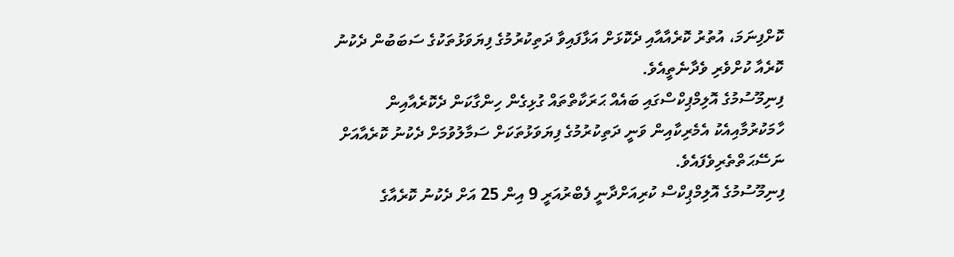ކޮށްފިނަމަ، އުތުރު ކޮރެއާއާއި ދެކޮޅަށް އަޅާފައިވާ ދަތިކުރުމުގެ ފިޔަވަޅުތަކުގެ ސަބަބުން ދެކުނު ކޮރެއާ ކުށްވެރި ވެދާނެތީއެވެ.
ފިނިމޫސުމުގެ އޮލިމްޕިކްސްގައި ބައެއް ޙަރަކާތްތައް ގުޅިގެން ހިންގާކަން ދެކޮރެއާއިން ހާމަކުރުމާއިއެކު އެމެރިކާއިން ވަނީ ދަތިކުރުމުގެ ފިޔަވަޅުތަކަށް ސަމާލުވުމަށް ދެކުނު ކޮރެއާއަށް ނަސޭޙަތްތެރިވެފައެވެ.
ފިނިމޫސުމުގެ އޮލިމްޕިކްސް ކުރިއަށްދާނީ ފެބްރުއަރީ 9 އިން 25 އަށް ދެކުނު ކޮރެއާގެ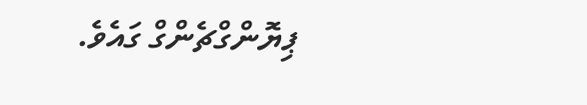ޕިޔޮންގްޗެންގް ގައެވެ.